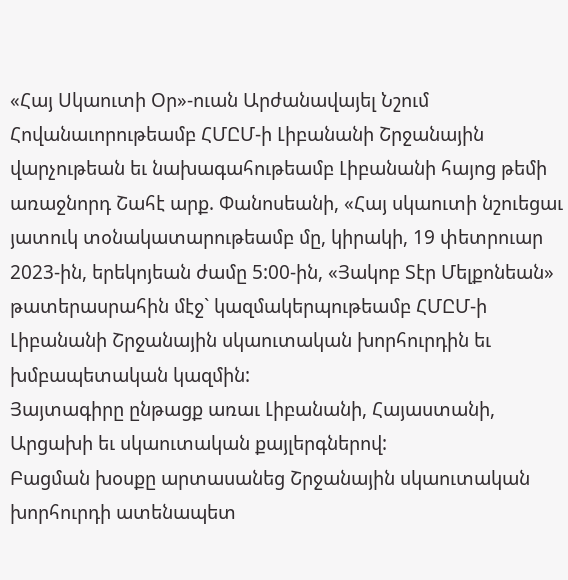«Հայ Սկաուտի Օր»-ուան Արժանավայել Նշում
Հովանաւորութեամբ ՀՄԸՄ-ի Լիբանանի Շրջանային վարչութեան եւ նախագահութեամբ Լիբանանի հայոց թեմի առաջնորդ Շահէ արք. Փանոսեանի, «Հայ սկաուտի նշուեցաւ յատուկ տօնակատարութեամբ մը, կիրակի, 19 փետրուար 2023-ին, երեկոյեան ժամը 5:00-ին, «Յակոբ Տէր Մելքոնեան» թատերասրահին մէջ` կազմակերպութեամբ ՀՄԸՄ-ի Լիբանանի Շրջանային սկաուտական խորհուրդին եւ խմբապետական կազմին:
Յայտագիրը ընթացք առաւ Լիբանանի, Հայաստանի, Արցախի եւ սկաուտական քայլերգներով:
Բացման խօսքը արտասանեց Շրջանային սկաուտական խորհուրդի ատենապետ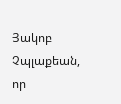Յակոբ Չպլաքեան, որ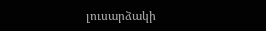լուսարձակի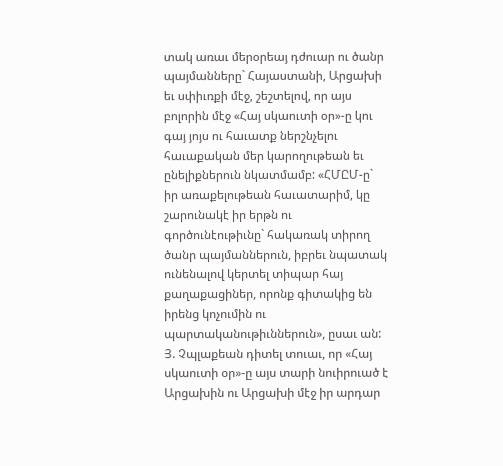տակ առաւ մերօրեայ դժուար ու ծանր պայմանները` Հայաստանի, Արցախի եւ սփիւռքի մէջ, շեշտելով, որ այս բոլորին մէջ «Հայ սկաուտի օր»-ը կու գայ յոյս ու հաւատք ներշնչելու հաւաքական մեր կարողութեան եւ ընելիքներուն նկատմամբ: «ՀՄԸՄ-ը` իր առաքելութեան հաւատարիմ, կը շարունակէ իր երթն ու գործունէութիւնը` հակառակ տիրող ծանր պայմաններուն, իբրեւ նպատակ ունենալով կերտել տիպար հայ քաղաքացիներ, որոնք գիտակից են իրենց կոչումին ու պարտականութիւններուն», ըսաւ ան:
Յ. Չպլաքեան դիտել տուաւ, որ «Հայ սկաուտի օր»-ը այս տարի նուիրուած է Արցախին ու Արցախի մէջ իր արդար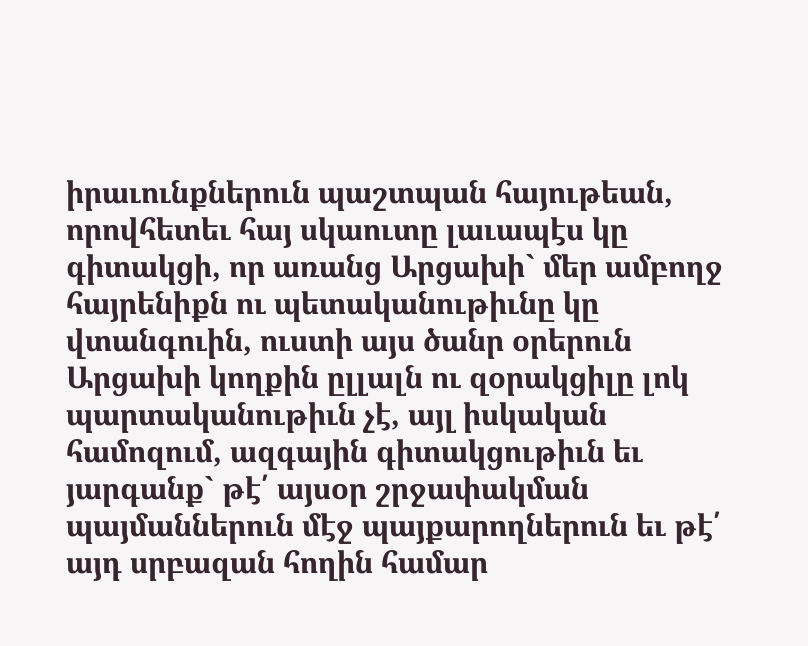իրաւունքներուն պաշտպան հայութեան, որովհետեւ հայ սկաուտը լաւապէս կը գիտակցի, որ առանց Արցախի` մեր ամբողջ հայրենիքն ու պետականութիւնը կը վտանգուին, ուստի այս ծանր օրերուն Արցախի կողքին ըլլալն ու զօրակցիլը լոկ պարտականութիւն չէ, այլ իսկական համոզում, ազգային գիտակցութիւն եւ յարգանք` թէ՛ այսօր շրջափակման պայմաններուն մէջ պայքարողներուն եւ թէ՛ այդ սրբազան հողին համար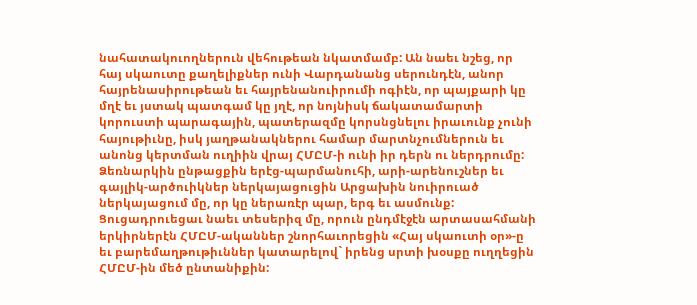նահատակուողներուն վեհութեան նկատմամբ: Ան նաեւ նշեց, որ հայ սկաուտը քաղելիքներ ունի Վարդանանց սերունդէն, անոր հայրենասիրութեան եւ հայրենանուիրումի ոգիէն, որ պայքարի կը մղէ եւ յստակ պատգամ կը յղէ, որ նոյնիսկ ճակատամարտի կորուստի պարագային, պատերազմը կորսնցնելու իրաւունք չունի հայութիւնը, իսկ յաղթանակներու համար մարտնչումներուն եւ անոնց կերտման ուղիին վրայ ՀՄԸՄ-ի ունի իր դերն ու ներդրումը:
Ձեռնարկին ընթացքին երէց-պարմանուհի, արի-արենուշներ եւ գայլիկ-արծուիկներ ներկայացուցին Արցախին նուիրուած ներկայացում մը, որ կը ներառէր պար, երգ եւ ասմունք: Ցուցադրուեցաւ նաեւ տեսերիզ մը, որուն ընդմէջէն արտասահմանի երկիրներէն ՀՄԸՄ-ականներ շնորհաւորեցին «Հայ սկաուտի օր»-ը եւ բարեմաղթութիւններ կատարելով` իրենց սրտի խօսքը ուղղեցին ՀՄԸՄ-ին մեծ ընտանիքին: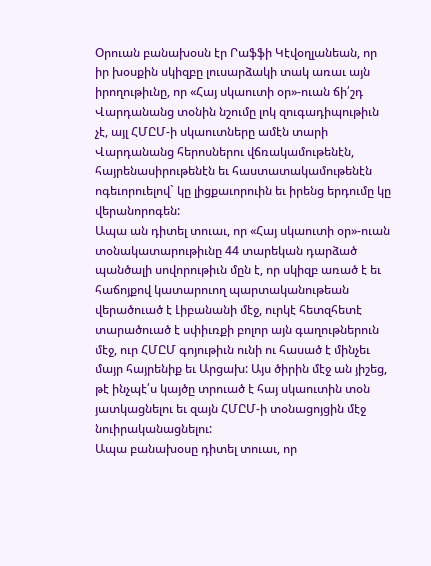Օրուան բանախօսն էր Րաֆֆի Կէվօղլանեան, որ իր խօսքին սկիզբը լուսարձակի տակ առաւ այն իրողութիւնը, որ «Հայ սկաուտի օր»-ուան ճի՛շդ Վարդանանց տօնին նշումը լոկ զուգադիպութիւն չէ, այլ ՀՄԸՄ-ի սկաուտները ամէն տարի Վարդանանց հերոսներու վճռակամութենէն, հայրենասիրութենէն եւ հաստատակամութենէն ոգեւորուելով` կը լիցքաւորուին եւ իրենց երդումը կը վերանորոգեն:
Ապա ան դիտել տուաւ, որ «Հայ սկաուտի օր»-ուան տօնակատարութիւնը 44 տարեկան դարձած պանծալի սովորութիւն մըն է, որ սկիզբ առած է եւ հաճոյքով կատարուող պարտականութեան վերածուած է Լիբանանի մէջ, ուրկէ հետզհետէ տարածուած է սփիւռքի բոլոր այն գաղութներուն մէջ, ուր ՀՄԸՄ գոյութիւն ունի ու հասած է մինչեւ մայր հայրենիք եւ Արցախ: Այս ծիրին մէջ ան յիշեց, թէ ինչպէ՛ս կայծը տրուած է հայ սկաուտին տօն յատկացնելու եւ զայն ՀՄԸՄ-ի տօնացոյցին մէջ նուիրականացնելու:
Ապա բանախօսը դիտել տուաւ, որ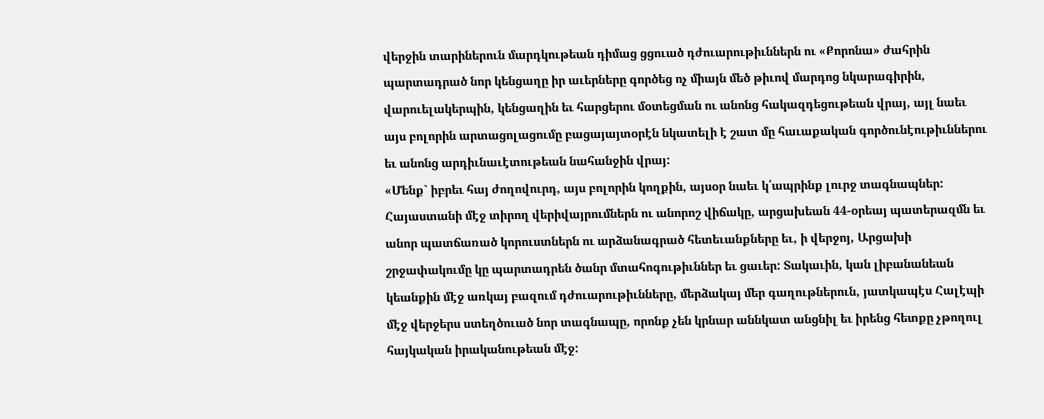վերջին տարիներուն մարդկութեան դիմաց ցցուած դժուարութիւններն ու «Քորոնա» ժահրին պարտադրած նոր կենցաղը իր աւերները գործեց ոչ միայն մեծ թիւով մարդոց նկարագիրին, վարուելակերպին, կենցաղին եւ հարցերու մօտեցման ու անոնց հակազդեցութեան վրայ, այլ նաեւ այս բոլորին արտացոլացումը բացայայտօրէն նկատելի է շատ մը հաւաքական գործունէութիւններու եւ անոնց արդիւնաւէտութեան նահանջին վրայ:
«Մենք` իբրեւ հայ ժողովուրդ, այս բոլորին կողքին, այսօր նաեւ կ՛ապրինք լուրջ տագնապներ: Հայաստանի մէջ տիրող վերիվայրումներն ու անորոշ վիճակը, արցախեան 44-օրեայ պատերազմն եւ անոր պատճառած կորուստներն ու արձանագրած հետեւանքները եւ, ի վերջոյ, Արցախի շրջափակումը կը պարտադրեն ծանր մտահոգութիւններ եւ ցաւեր: Տակաւին, կան լիբանանեան կեանքին մէջ առկայ բազում դժուարութիւնները, մերձակայ մեր գաղութներուն, յատկապէս Հալէպի մէջ վերջերս ստեղծուած նոր տագնապը, որոնք չեն կրնար աննկատ անցնիլ եւ իրենց հետքը չթողուլ հայկական իրականութեան մէջ: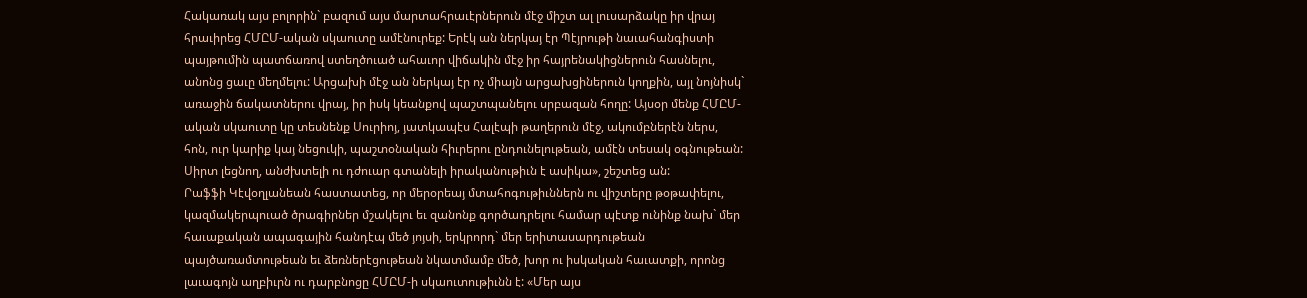Հակառակ այս բոլորին` բազում այս մարտահրաւէրներուն մէջ միշտ ալ լուսարձակը իր վրայ հրաւիրեց ՀՄԸՄ-ական սկաուտը ամէնուրեք: Երէկ ան ներկայ էր Պէյրութի նաւահանգիստի պայթումին պատճառով ստեղծուած ահաւոր վիճակին մէջ իր հայրենակիցներուն հասնելու, անոնց ցաւը մեղմելու: Արցախի մէջ ան ներկայ էր ոչ միայն արցախցիներուն կողքին, այլ նոյնիսկ` առաջին ճակատներու վրայ, իր իսկ կեանքով պաշտպանելու սրբազան հողը: Այսօր մենք ՀՄԸՄ-ական սկաուտը կը տեսնենք Սուրիոյ, յատկապէս Հալէպի թաղերուն մէջ, ակումբներէն ներս, հոն, ուր կարիք կայ նեցուկի, պաշտօնական հիւրերու ընդունելութեան, ամէն տեսակ օգնութեան: Սիրտ լեցնող, անժխտելի ու դժուար գտանելի իրականութիւն է ասիկա», շեշտեց ան:
Րաֆֆի Կէվօղլանեան հաստատեց, որ մերօրեայ մտահոգութիւններն ու վիշտերը թօթափելու, կազմակերպուած ծրագիրներ մշակելու եւ զանոնք գործադրելու համար պէտք ունինք նախ` մեր հաւաքական ապագային հանդէպ մեծ յոյսի, երկրորդ` մեր երիտասարդութեան պայծառամտութեան եւ ձեռներէցութեան նկատմամբ մեծ, խոր ու իսկական հաւատքի, որոնց լաւագոյն աղբիւրն ու դարբնոցը ՀՄԸՄ-ի սկաուտութիւնն է: «Մեր այս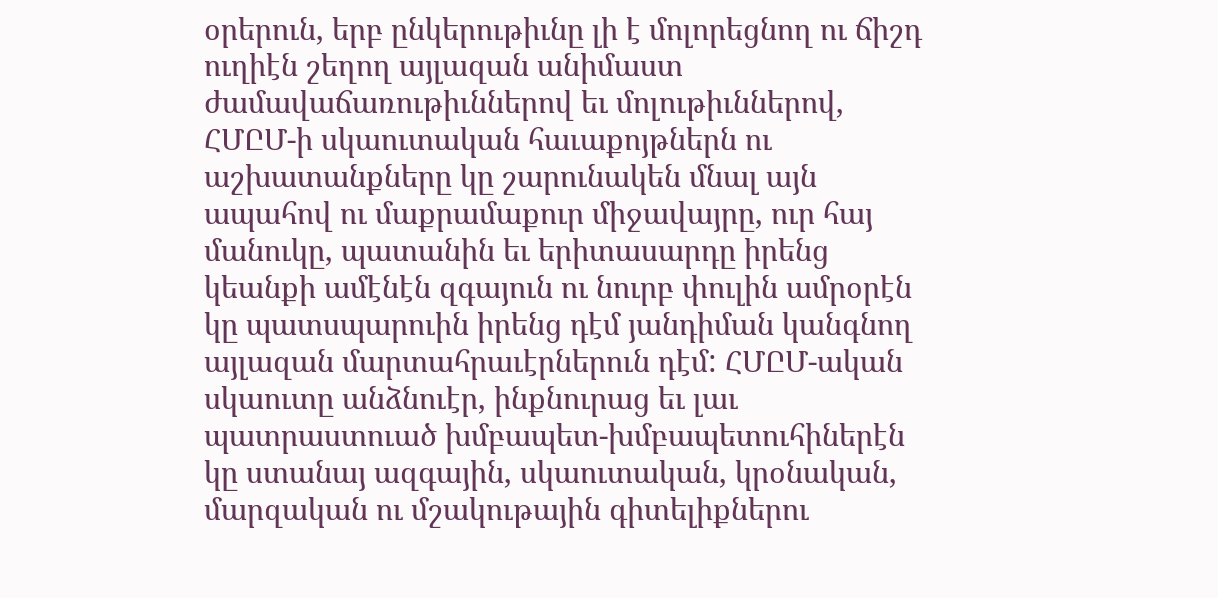օրերուն, երբ ընկերութիւնը լի է մոլորեցնող ու ճիշդ ուղիէն շեղող այլազան անիմաստ ժամավաճառութիւններով եւ մոլութիւններով, ՀՄԸՄ-ի սկաուտական հաւաքոյթներն ու աշխատանքները կը շարունակեն մնալ այն ապահով ու մաքրամաքուր միջավայրը, ուր հայ մանուկը, պատանին եւ երիտասարդը իրենց կեանքի ամէնէն զգայուն ու նուրբ փուլին ամրօրէն կը պատսպարուին իրենց դէմ յանդիման կանգնող այլազան մարտահրաւէրներուն դէմ: ՀՄԸՄ-ական սկաուտը անձնուէր, ինքնուրաց եւ լաւ պատրաստուած խմբապետ-խմբապետուհիներէն կը ստանայ ազգային, սկաուտական, կրօնական, մարզական ու մշակութային գիտելիքներու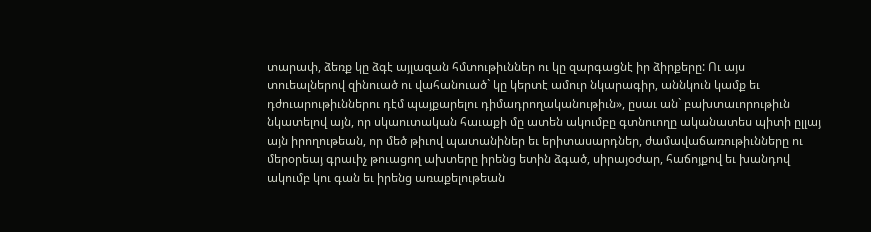տարափ, ձեռք կը ձգէ այլազան հմտութիւններ ու կը զարգացնէ իր ձիրքերը: Ու այս տուեալներով զինուած ու վահանուած` կը կերտէ ամուր նկարագիր, աննկուն կամք եւ դժուարութիւններու դէմ պայքարելու դիմադրողականութիւն», ըսաւ ան` բախտաւորութիւն նկատելով այն, որ սկաուտական հաւաքի մը ատեն ակումբը գտնուողը ականատես պիտի ըլլայ այն իրողութեան, որ մեծ թիւով պատանիներ եւ երիտասարդներ, ժամավաճառութիւնները ու մերօրեայ գրաւիչ թուացող ախտերը իրենց ետին ձգած, սիրայօժար, հաճոյքով եւ խանդով ակումբ կու գան եւ իրենց առաքելութեան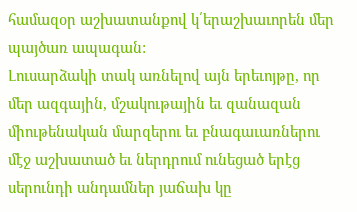համազօր աշխատանքով կ՛երաշխաւորեն մեր պայծառ ապագան:
Լուսարձակի տակ առնելով այն երեւոյթը, որ մեր ազգային, մշակութային եւ զանազան միութենական մարզերու եւ բնագաւառներու մէջ աշխատած եւ ներդրում ունեցած երէց սերունդի անդամներ յաճախ կը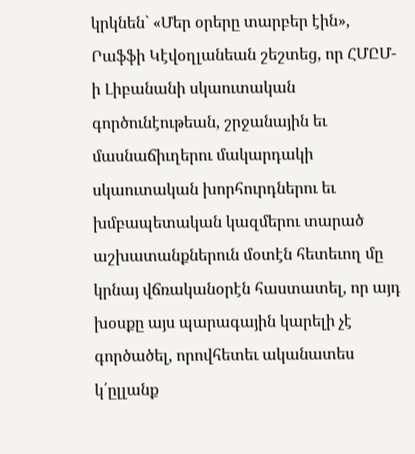կրկնեն` «Մեր օրերը տարբեր էին», Րաֆֆի Կէվօղլանեան շեշտեց, որ ՀՄԸՄ-ի Լիբանանի սկաուտական գործունէութեան, շրջանային եւ մասնաճիւղերու մակարդակի սկաուտական խորհուրդներու եւ խմբապետական կազմերու տարած աշխատանքներուն մօտէն հետեւող մը կրնայ վճռականօրէն հաստատել, որ այդ խօսքը այս պարագային կարելի չէ գործածել, որովհետեւ ականատես կ՛ըլլանք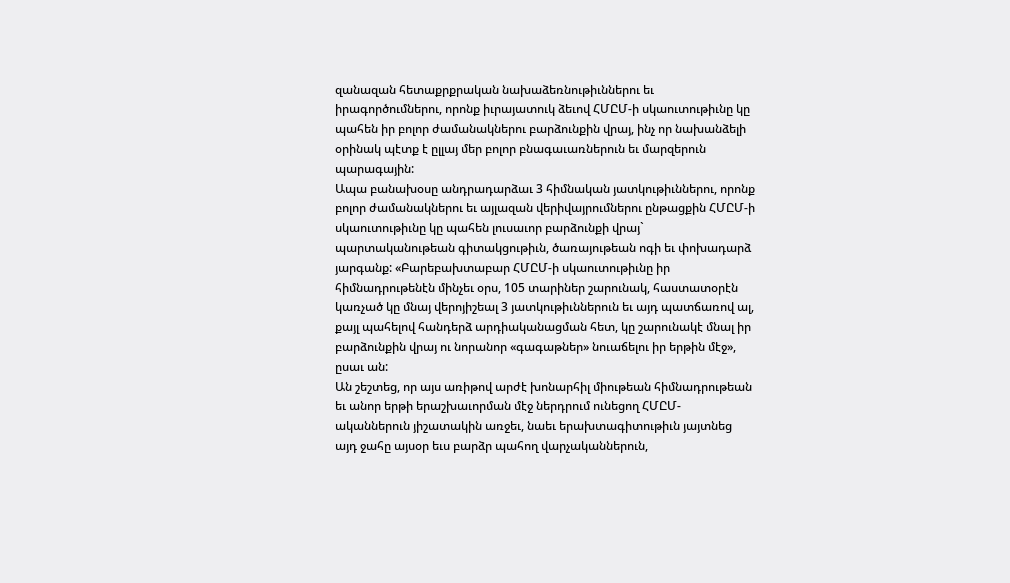զանազան հետաքրքրական նախաձեռնութիւններու եւ իրագործումներու, որոնք իւրայատուկ ձեւով ՀՄԸՄ-ի սկաուտութիւնը կը պահեն իր բոլոր ժամանակներու բարձունքին վրայ, ինչ որ նախանձելի օրինակ պէտք է ըլլայ մեր բոլոր բնագաւառներուն եւ մարզերուն պարագային:
Ապա բանախօսը անդրադարձաւ 3 հիմնական յատկութիւններու, որոնք բոլոր ժամանակներու եւ այլազան վերիվայրումներու ընթացքին ՀՄԸՄ-ի սկաուտութիւնը կը պահեն լուսաւոր բարձունքի վրայ` պարտականութեան գիտակցութիւն, ծառայութեան ոգի եւ փոխադարձ յարգանք: «Բարեբախտաբար ՀՄԸՄ-ի սկաուտութիւնը իր հիմնադրութենէն մինչեւ օրս, 105 տարիներ շարունակ, հաստատօրէն կառչած կը մնայ վերոյիշեալ 3 յատկութիւններուն եւ այդ պատճառով ալ, քայլ պահելով հանդերձ արդիականացման հետ, կը շարունակէ մնալ իր բարձունքին վրայ ու նորանոր «գագաթներ» նուաճելու իր երթին մէջ», ըսաւ ան:
Ան շեշտեց, որ այս առիթով արժէ խոնարհիլ միութեան հիմնադրութեան եւ անոր երթի երաշխաւորման մէջ ներդրում ունեցող ՀՄԸՄ-ականներուն յիշատակին առջեւ, նաեւ երախտագիտութիւն յայտնեց այդ ջահը այսօր եւս բարձր պահող վարչականներուն,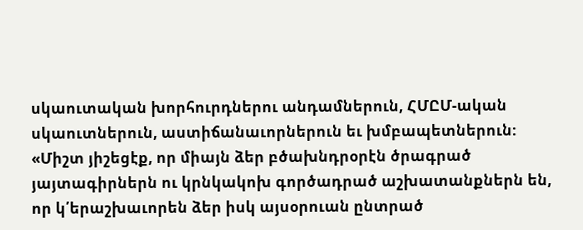սկաուտական խորհուրդներու անդամներուն, ՀՄԸՄ-ական սկաուտներուն, աստիճանաւորներուն եւ խմբապետներուն:
«Միշտ յիշեցէք, որ միայն ձեր բծախնդրօրէն ծրագրած յայտագիրներն ու կրնկակոխ գործադրած աշխատանքներն են, որ կ՛երաշխաւորեն ձեր իսկ այսօրուան ընտրած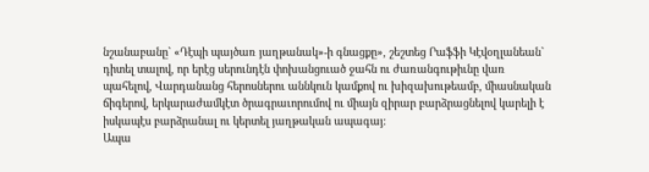նշանաբանը` «Դէպի պայծառ յաղթանակ»-ի գնացքը», շեշտեց Րաֆֆի Կէվօղլանեան` դիտել տալով, որ երէց սերունդէն փոխանցուած ջահն ու ժառանգութիւնը վառ պահելով, Վարդանանց հերոսներու աննկուն կամքով ու խիզախութեամբ, միասնական ճիգերով, երկարաժամկէտ ծրագրաւորումով ու միայն զիրար բարձրացնելով կարելի է իսկապէս բարձրանալ ու կերտել յաղթական ապագայ:
Ապա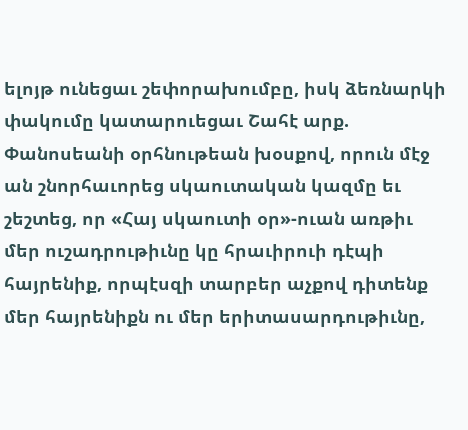ելոյթ ունեցաւ շեփորախումբը, իսկ ձեռնարկի փակումը կատարուեցաւ Շահէ արք. Փանոսեանի օրհնութեան խօսքով, որուն մէջ ան շնորհաւորեց սկաուտական կազմը եւ շեշտեց, որ «Հայ սկաուտի օր»-ուան առթիւ մեր ուշադրութիւնը կը հրաւիրուի դէպի հայրենիք, որպէսզի տարբեր աչքով դիտենք մեր հայրենիքն ու մեր երիտասարդութիւնը,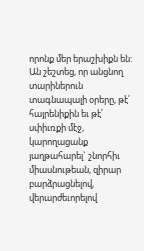որոնք մեր երաշխիքն են: Ան շեշտեց, որ անցնող տարիներուն տագնապալի օրերը, թէ՛ հայրենիքին եւ թէ՛ սփիւռքի մէջ, կարողացանք յաղթահարել` շնորհիւ միասնութեան, զիրար բարձրացնելով, վերարժեւորելով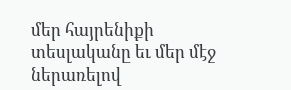մեր հայրենիքի տեսլականը եւ մեր մէջ ներառելով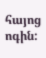հայոց ոգին: